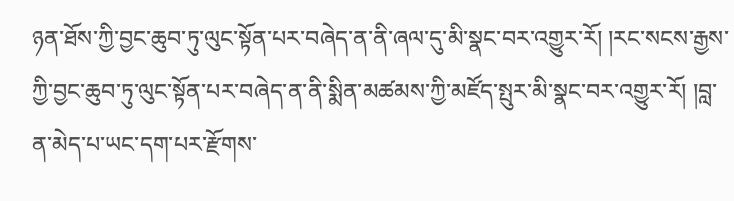ཉན་ཐོས་ཀྱི་བྱང་ཆུབ་ཏུ་ལུང་སྟོན་པར་བཞེད་ན་ནི་ཞལ་དུ་མི་སྣང་བར་འགྱུར་རོ། །རང་སངས་རྒྱས་ཀྱི་བྱང་ཆུབ་ཏུ་ལུང་སྟོན་པར་བཞེད་ན་ནི་སྨིན་མཚམས་ཀྱི་མཛོད་སྤུར་མི་སྣང་བར་འགྱུར་རོ། །བླ་ན་མེད་པ་ཡང་དག་པར་རྫོགས་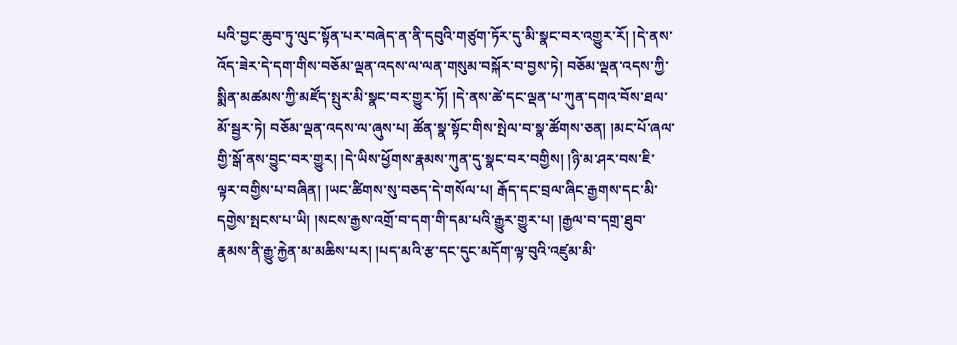པའི་བྱང་ཆུབ་ཏུ་ལུང་སྟོན་པར་བཞེད་ན་ནི་དབུའི་གཙུག་ཏོར་དུ་མི་སྣང་བར་འགྱུར་རོ། །དེ་ནས་འོད་ཟེར་དེ་དག་གིས་བཅོམ་ལྡན་འདས་ལ་ལན་གསུམ་བསྐོར་བ་བྱས་ཏེ། བཅོམ་ལྡན་འདས་ཀྱི་སྨིན་མཚམས་ཀྱི་མཛོད་སྤུར་མི་སྣང་བར་གྱུར་ཏོ། །དེ་ནས་ཚེ་དང་ལྡན་པ་ཀུན་དགའ་བོས་ཐལ་མོ་སྦྱར་ཏེ། བཅོམ་ལྡན་འདས་ལ་ཞུས་པ། ཚོན་སྣ་སྟོང་གིས་སྤེལ་བ་སྣ་ཚོགས་ཅན། །མང་པོ་ཞལ་གྱི་སྒོ་ནས་བྱུང་བར་གྱུར། །དེ་ཡིས་ཕྱོགས་རྣམས་ཀུན་དུ་སྣང་བར་བགྱིས། །ཉི་མ་ཤར་བས་ཇི་ལྟར་བགྱིས་པ་བཞིན། །ཡང་ཚིགས་སུ་བཅད་དེ་གསོལ་པ། རྒོད་དང་བྲལ་ཞིང་རྒྱགས་དང་མི་དགྱེས་སྤངས་པ་ཡི། །སངས་རྒྱས་འགྲོ་བ་དག་གི་དམ་པའི་རྒྱུར་གྱུར་པ། །རྒྱལ་བ་དགྲ་ཐུབ་རྣམས་ནི་རྒྱུ་རྐྱེན་མ་མཆིས་པར། །པད་མའི་རྩ་དང་དུང་མདོག་ལྟ་བུའི་འཛུམ་མི་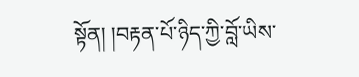སྟོན། །བརྟན་པོ་ཉིད་ཀྱི་བློ་ཡིས་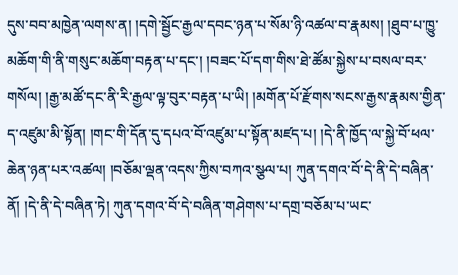དུས་བབ་མཁྱེན་ལགས་ན། །དགེ་སྦྱོང་རྒྱལ་དབང་ཉན་པ་སོམ་ཉི་འཚལ་བ་རྣམས། །ཐུབ་པ་ཁྱུ་མཆོག་གི་ནི་གསུང་མཆོག་བརྟན་པ་དང་། །བཟང་པོ་དག་གིས་ཐེ་ཚོམ་སྐྱེས་པ་བསལ་བར་གསོལ། །རྒྱ་མཚོ་དང་ནི་རི་རྒྱལ་ལྟ་བུར་བརྟན་པ་ཡི། །མགོན་པོ་རྫོགས་སངས་རྒྱས་རྣམས་གྱིན་ད་འཛུམ་མི་སྟོན། །གང་གི་དོན་དུ་དཔའ་བོ་འཛུམ་པ་སྟོན་མཛད་པ། །དེ་ནི་ཁྱོད་ལ་སྐྱེ་བོ་ཕལ་ཆེན་ཉན་པར་འཚལ། །བཅོམ་ལྡན་འདས་ཀྱིས་བཀའ་སྩལ་པ། ཀུན་དགའ་བོ་དེ་ནི་དེ་བཞིན་ནོ། །དེ་ནི་དེ་བཞིན་ཏེ། ཀུན་དགའ་བོ་དེ་བཞིན་གཤེགས་པ་དགྲ་བཅོམ་པ་ཡང་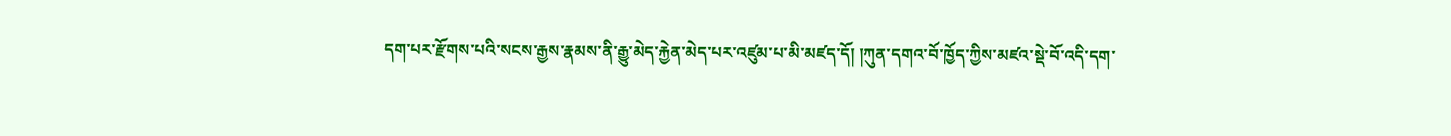དག་པར་རྫོགས་པའི་སངས་རྒྱས་རྣམས་ནི་རྒྱུ་མེད་རྐྱེན་མེད་པར་འཛུམ་པ་མི་མཛད་དོ། །ཀུན་དགའ་བོ་ཁྱོད་ཀྱིས་མཛའ་སྡེ་བོ་འདི་དག་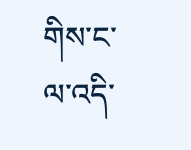གིས་ང་ལ་འདི་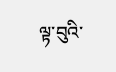ལྟ་བུའི་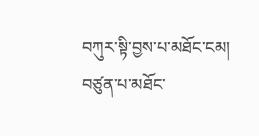བཀུར་སྟི་བྱས་པ་མཐོང་ངམ། བཙུན་པ་མཐོང་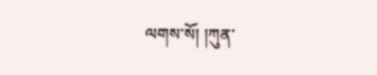ལགས་སོ། །ཀུན་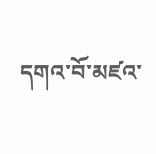དགའ་བོ་མཛའ་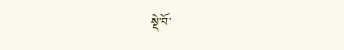སྡེ་བོ་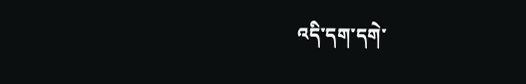འདི་དག་དགེ་